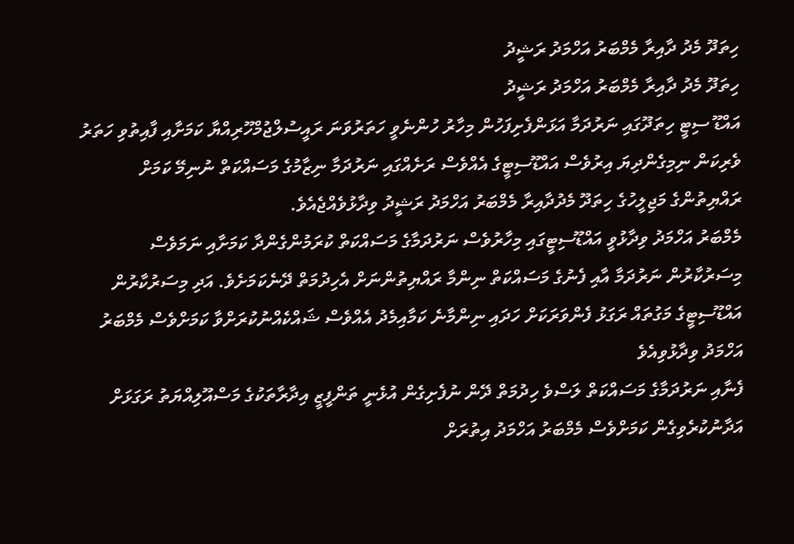ހިތަދޫ މެދު ދާއިރާ މެމްބަރު އަހްމަދު ރަޝީދު
ހިތަދޫ މެދު ދާއިރާ މެމްބަރު އަހްމަދު ރަޝީދު
އައްޑޫ ސިޓީ ހިތަދޫގައި ނަރުދަމާ އަޅަންފެށިފަހުން މިހާރު ހުންނެވީ ހަތަރުވަނަ ރައީސުލްޖުމްހޫރިއްޔާ ކަމަށާއި ފާއިތުވި ހަތަރު ވެރިކަން ނިމިގެންދިޔަ އިރުވެސް އައްޑޫސިޓީގެ އެއްވެސް ރަށެއްގައި ނަރުދަމާ ނިޒާމުގެ މަސައްކަތް ނުނިމޭ ކަމަށް ރައްޔިތުންގެ މަޖިލީހުގެ ހިތަދޫ މެދުދާއިރާ މެމްބަރު އަހްމަދު ރަޝީދު ވިދާޅުވެއްޖެއެވެ.
މެމްބަރު އަހްމަދު ވިދާޅުވީ އައްޑޫސިޓީގައި މިހާރުވެސް ނަރުދަމާގެ މަސައްކަތް ކުރަމުންގެންދާ ކަމަށާއި ނަމަވެސް މިސަރުކާރުން ނަރުދަމާ އާއި ފެނުގެ މަސައްކަތް ނިންމާ ރައްޔިތުންނަށް އެހިދުމަތް ދޭނެކަމަށެވެ. އަދި މިސަރުކާރުން އައްޑޫސިޓީގެ މަގުތައް ރަގަޅު ފެންވަރަކަށް ހަދައި ނިންމާނެ ކަމާއިމެދު އެއްވެސް ޝައްކެއްނުކުރަށްވާ ކަމަށްވެސް މެމްބަރު އަހްމަދު ވިދާޅުވިއެވެ
ފެނާއި ނަރުދަމާގެ މަސައްކަތް ލަސްވެ ހިދުމަތް ދޭން ނުފެށިގެން އުޅެނީ ތަންފީޒީ އިދާރާތަކުގެ މަސްއޫލިއްޔަތު ރަގަޅަށް އަދާނުކުރެވިގެން ކަމަށްވެސް މެމްބަރު އަހްމަދު އިތުރަށް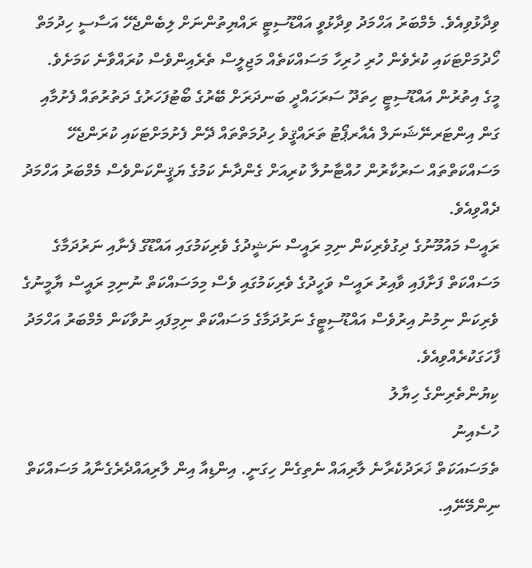ވިދާޅުވިއެވެ. މެމްބަރު އަހްމަދު ވިދާޅުވީ އައްޑޫސިޓީ ރައްޔިތުންނަށް ލިބެންޖެހޭ އަސާސީ ހިދުމަތް ހޯދުމަށްޓަކައި ކުރެވެން ހުރި ހުރިހާ މަސައްކަތެއް މަޖިލީސް ތެރެއިންވެސް ކުރައްވާނެ ކަމަށެވެ.
މީގެ އިތުރުން އައްޑޫސިޓީ ހިތަދޫ ސަރަހައްދީ ބަނދަރަށް ބޭރުގެ ބޯޓުފަހަރުގެ ދަތުރުތައް ފެށުމާއި ގަން އިންޓަރނޭޝަނަލް އެއާރޕޯޓު ތަރައްޤީވެ ހިދުމަތްތައް ދޭން ފެށުމަށްޓަކައި ކުރަންޖެހޭ މަސައްކަތްތައް ސަރުކާރުން ހުއްޓާނުލާ ކުރިއަށް ގެންދާނެ ކަމުގެ ޔަޤީންކަންވެސް މެމްބަރު އަހްމަދު ދެއްވިއެވެ.
ރައީސް މައުމޫނުގެ ދިގުވެރިކަން ނިމި ރައީސް ނަޝީދުގެ ވެރިކަމުގައި އައްޑޫގެ ފެނާއި ނަރުދަމާގެ މަސައްކަތް ފަށާފައި ވާއިރު ރައީސް ވަހީދުގެ ވެރިކަމުގައި ވެސް މިމަސައްކަތް ނުނިމި ރައީސް ޔާމީނުގެ ވެރިކަން ނިމުނު އިރުވެސް އައްޑޫސިޓީގެ ނަރުދަމާގެ މަސައްކަތް ނިމިފައި ނުވާކަން މެމްބަރު އަހްމަދު ފާހަގަކުރެއްވިއެވެ.
ކިޔުންތެރިންގެ ހިޔާލު
ހުސެއިނު
ތެމަސައަކަތް ޚަރަދުކެރާނެ ލާރިއައް ނެތިގެން ހިގަނީ. އިންޑިއާ އިން ލާރިއައްދެރެގެނާއު މަސައްކަތް ނިންމޭނޭއި.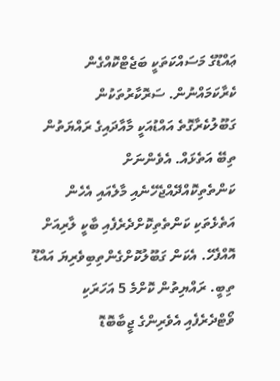ޢައްޑޫގެ މަސައްކަތަކީ ބަޖެޓްކޮއްގެން ކެރާކަމައްނުން. ސަރޮކާރުތަކުން ގަބޫލުކެރާގޮތެ އައްޑުއަކީ މާއާދައިގެ ރައްޔަތުން ތިބޭ އަތެޅައް. އެވެންނަށް ކަންތެތިކޮއްދޭއްޖެހޭނެއި މާލެއައި އެހެން އަތެޅެތަކި ކަންތެތިކޮށްދެރެފެއި ބާކީ ލާރިއަށް އޮއްފެހޭ. އެކަން ގަބޫލުކޮށްގެންތިބިވެރިޔަ އައްޑޫ ތިބީ. ރައްޔިތުން ކޮށްމެ 5 އަހަރަކި ވޯޓްދެރެފެއި އެވެރިންގެ ޖީބާބޮޑޮ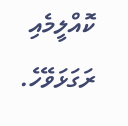ކޮއްލީމެއި ރަގަޅަވޭހެ.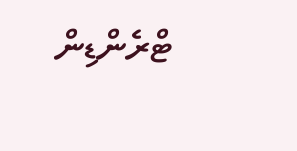ޓްރެންޑިން